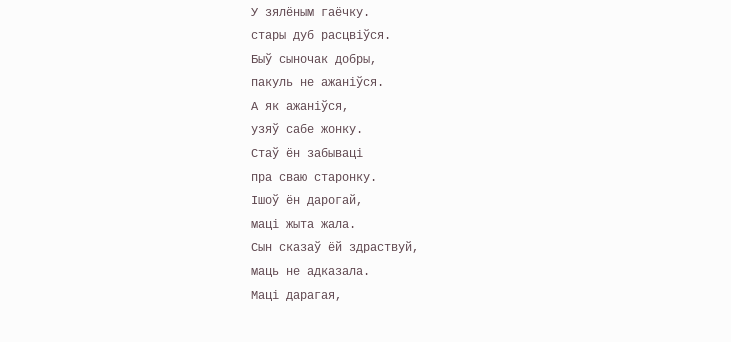У зялёным гаёчку.
стары дуб расцвіўся.
Быў сыночак добры,
пакуль не ажаніўся.
А як ажаніўся,
узяў сабе жонку.
Стаў ён забываці
пра сваю старонку.
Ішоў ён дарогай,
маці жыта жала.
Сын сказаў ёй здраствуй,
маць не адказала.
Маці дарагая,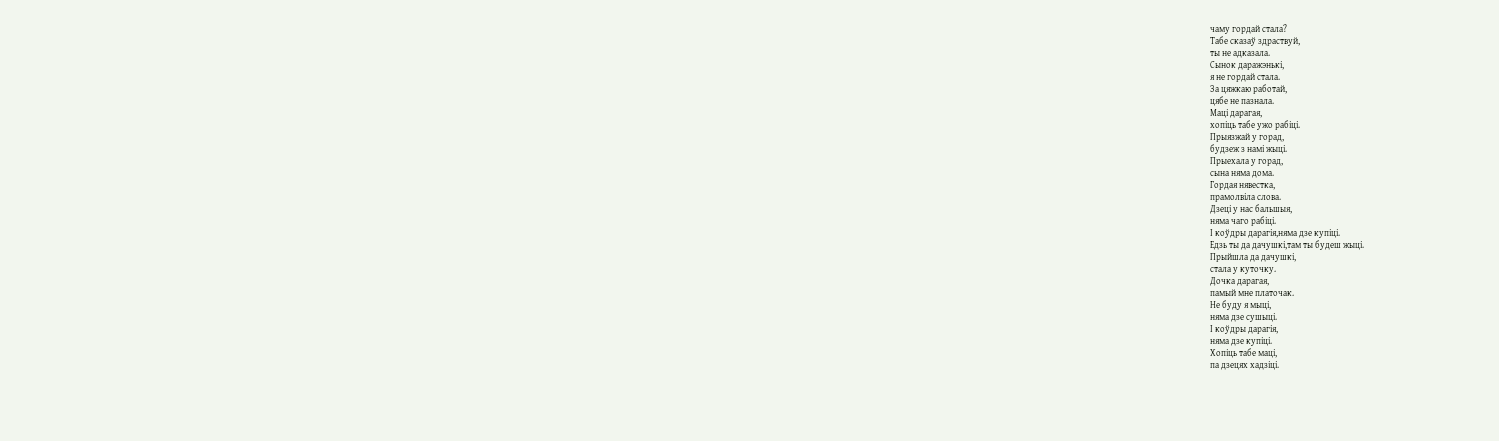чаму гордай стала?
Табе сказаў здраствуй,
ты не адказала.
Сынок даражэнькі,
я не гордай стала.
За цяжкаю работай,
цябе не пазнала.
Маці дарагая,
хопіць табе ужо рабіці.
Прыязжай у горад,
будзеж з намі жыці.
Прыехала у горад,
сына няма дома.
Гордая нявестка,
прамолвіла слова.
Дзеці у нас бальшыя,
няма чаго рабіці.
І коўдры дарагія,няма дзе купіці.
Едзь ты да дачушкі,там ты будеш жыці.
Прыйшла да дачушкі,
стала у куточку.
Дочка дарагая,
памый мне платочак.
Не буду я мыці,
няма дзе сушыці.
І коўдры дарагія,
няма дзе купіці.
Хопіць табе маці,
па дзецях хадзіці.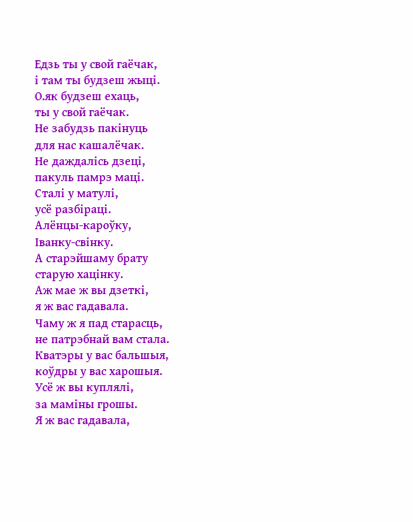Едзь ты у свой гаёчак,
і там ты будзеш жыці.
О.як будзеш ехаць,
ты у свой гаёчак.
Не забудзь пакінуць
для нас кашалёчак.
Не даждалісь дзеці,
пакуль памрэ маці.
Сталі у матулі,
усё разбіраці.
Алёнцы-кароўку,
Іванку-свінку.
А старэйшаму брату
старую хацінку.
Аж мае ж вы дзеткі,
я ж вас гадавала.
Чаму ж я пад старасць,
не патрэбнай вам стала.
Кватэры у вас бальшыя,
коўдры у вас харошыя.
Усё ж вы куплялі,
за маміны грошы.
Я ж вас гадавала,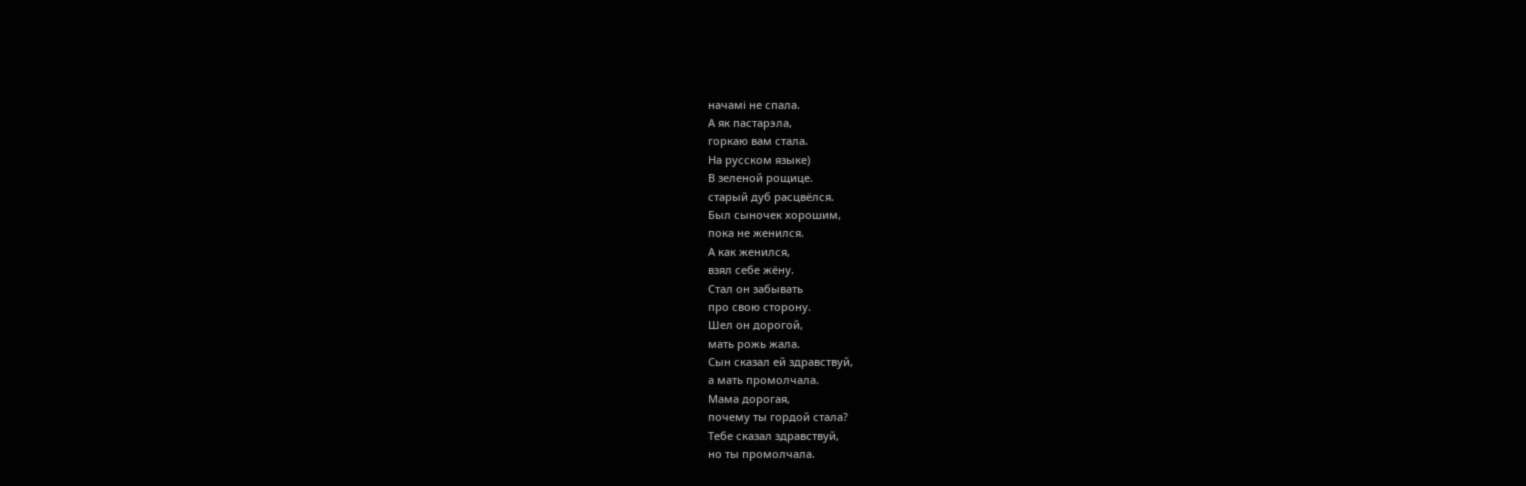начамі не спала.
А як пастарэла,
горкаю вам стала.
На русском языке)
В зеленой рощице.
старый дуб расцвёлся.
Был сыночек хорошим,
пока не женился.
А как женился,
взял себе жёну.
Стал он забывать
про свою сторону.
Шел он дорогой,
мать рожь жала.
Сын сказал ей здравствуй,
а мать промолчала.
Мама дорогая,
почему ты гордой стала?
Тебе сказал здравствуй,
но ты промолчала.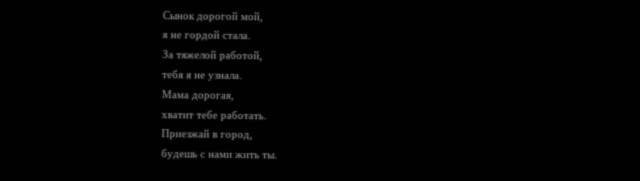Сынок дорогой мой,
я не гордой стала.
За тяжелой работой,
тебя я не узнала.
Мама дорогая,
хватит тебе работать.
Приезжай в город,
будешь с нами жить ты.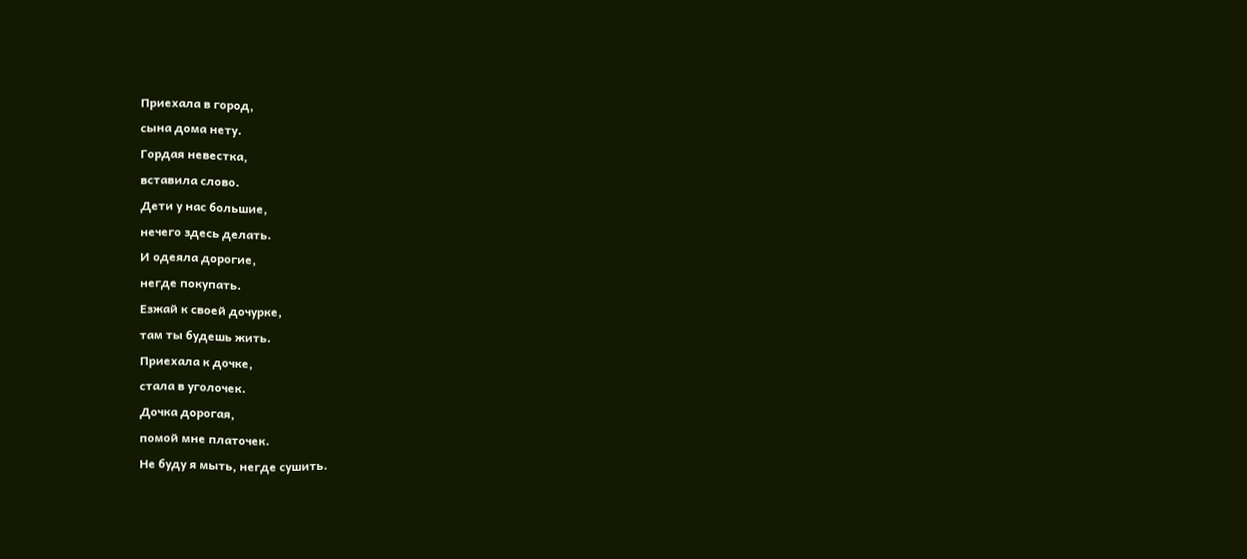Приехала в город,
сына дома нету.
Гордая невестка,
вставила слово.
Дети у нас большие,
нечего здесь делать.
И одеяла дорогие,
негде покупать.
Езжай к своей дочурке,
там ты будешь жить.
Приехала к дочке,
стала в уголочек.
Дочка дорогая,
помой мне платочек.
Не буду я мыть, негде сушить.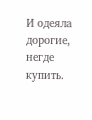И одеяла дорогие, негде купить.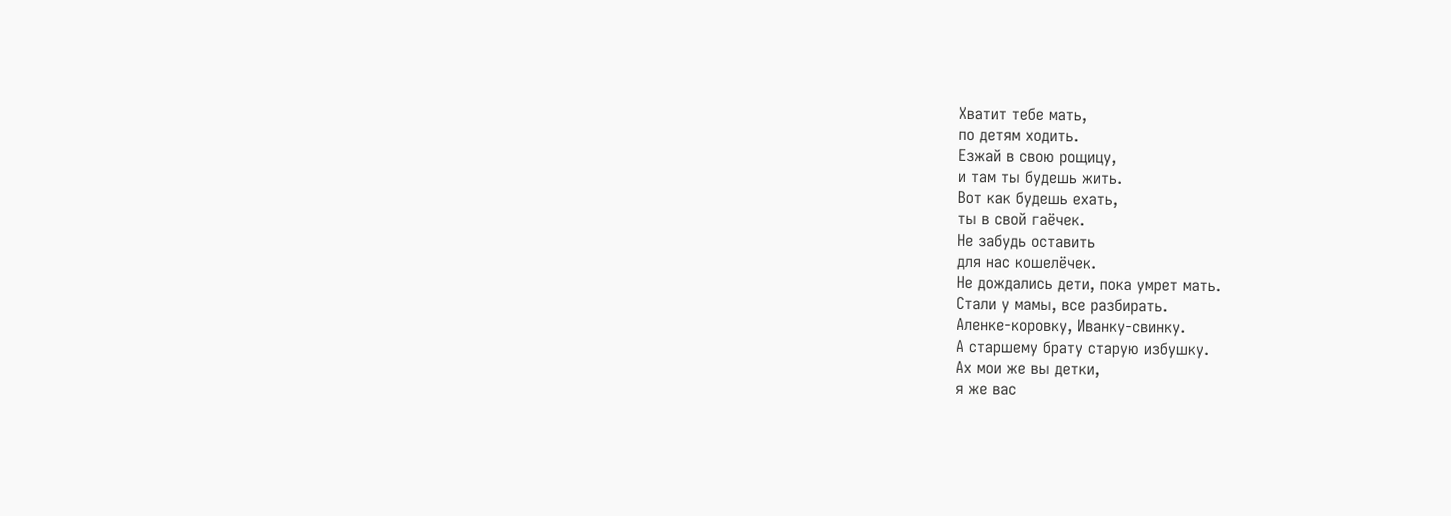Хватит тебе мать,
по детям ходить.
Езжай в свою рощицу,
и там ты будешь жить.
Вот как будешь ехать,
ты в свой гаёчек.
Не забудь оставить
для нас кошелёчек.
Не дождались дети, пока умрет мать.
Стали у мамы, все разбирать.
Аленке-коровку, Иванку-свинку.
А старшему брату старую избушку.
Ах мои же вы детки,
я же вас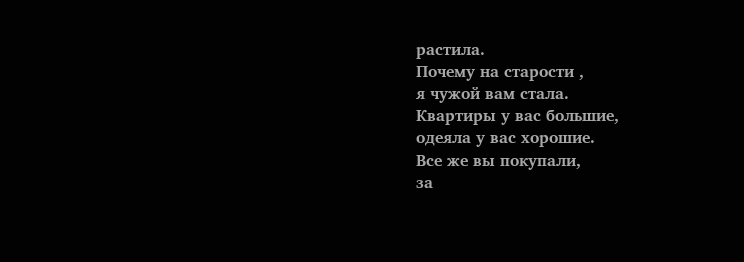растила.
Почему на старости ,
я чужой вам стала.
Квартиры у вас большие,
одеяла у вас хорошие.
Все же вы покупали,
за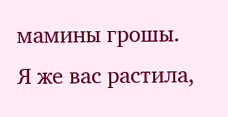мамины грошы.
Я же вас растила,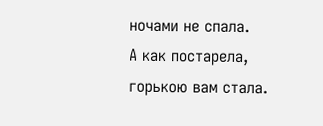ночами не спала.
А как постарела,
горькою вам стала.